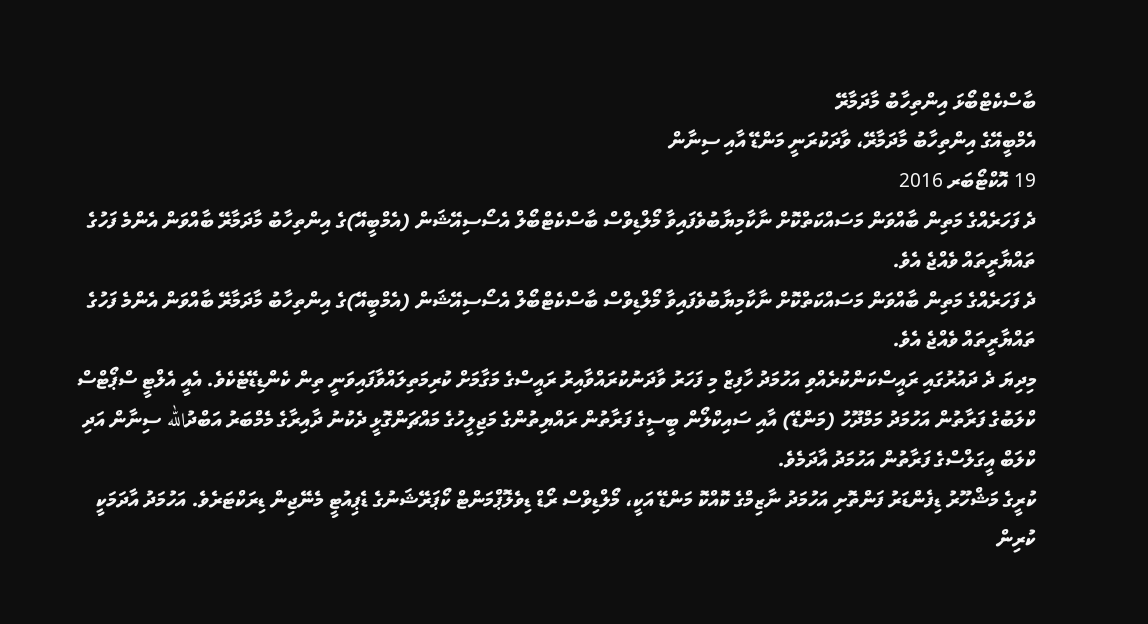ބާސްކެޓްބޯޅަ އިންތިހާބު މާދަމާރޭ
އެމްބީއޭގެ އިންތިހާބު މާދަމާރޭ، ވާދަކުރަނީ މަންޑޭ އާއި ސިނާން
19 އޮކްޓޯބަރ 2016
ދެ ފަހަރެއްގެ މަތިން ބާއްވަން މަސައްކަތްކޮށް ނާކާމިޔާބުވެފައިވާ މޯލްޑިވްސް ބާސްކެޓްބޯލް އެސޯސިއޭޝަން (އެމްބީއޭ)ގެ އިންތިހާބު މާދަމާރޭ ބާއްވަން އެންމެ ފަހުގެ ތައްޔާރީތައް ވެއްޖެ އެވެ.
ދެ ފަހަރެއްގެ މަތިން ބާއްވަން މަސައްކަތްކޮށް ނާކާމިޔާބުވެފައިވާ މޯލްޑިވްސް ބާސްކެޓްބޯލް އެސޯސިއޭޝަން (އެމްބީއޭ)ގެ އިންތިހާބު މާދަމާރޭ ބާއްވަން އެންމެ ފަހުގެ ތައްޔާރީތައް ވެއްޖެ އެވެ.
މިދިޔަ ދެ ދައުރުގައި ރައީސްކަންކުރެއްވި އަހުމަދު ހާފިޒް މި ފަހަރު ވާދަނުކުރައްވާއިރު ރައީސްގެ މަގާމަށް ކުރިމަތިލައްވާފައިވަނީ ތިން ކެންޑިޑޭޓެކެވެ. އެއީ އެލްޓީ ސްޕޯޓްސް ކްލަބުގެ ފަރާތުން އަހުމަދު މަމްދޫހު (މަންޑޭ) އާއި ސައިކްލޯން ބީސީގެ ފަރާތުން ރައްޔިތުންގެ މަޖިލީހުގެ މައްޗަންގޮޅީ ދެކުނު ދާއިރާގެ މެމްބަރު އަބްދުالله ސިނާން އަދި ކްލަބް އީގަލްސްގެ ފަރާތުން އަހުމަދު އާދަމެވެ.
ކުރީގެ މަޝްހޫރު ޑިފެންޑަރު ފަންތޮށި އަހުމަދު ނާޒިމްގެ ކޮއްކޮ މަންޑޭ އަކީ، މޯލްޑިވްސް ރޯޑް ޑިވެލޮޕްމަންޓް ކޯޕަރޭޝަނުގެ ޑެޕިއުޓީ މެނޭޖިން ޑިރަކްޓަރެވެ. އަހުމަދު އާދަމަކީ ކުރިން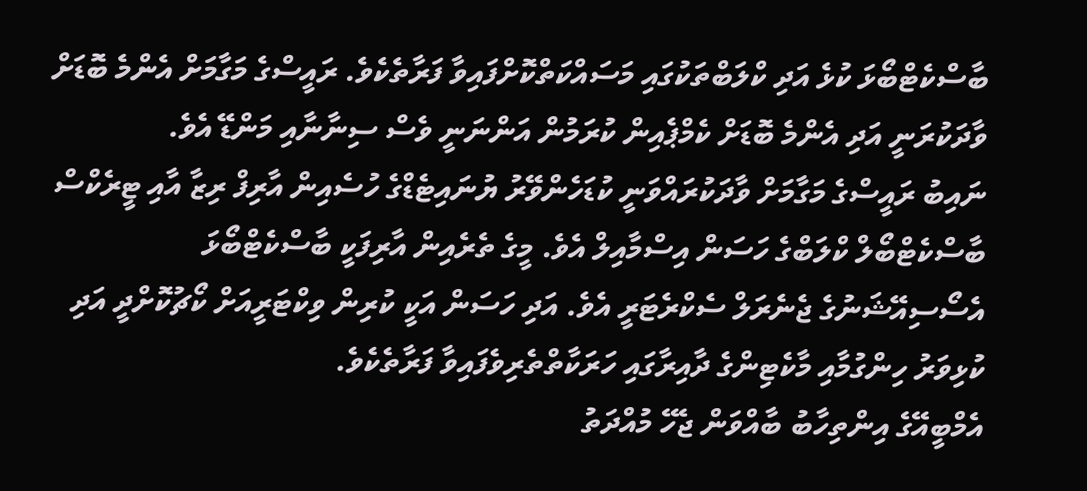ބާސްކެޓްބޯޅަ ކުޅެ އަދި ކްލަބްތަކުގައި މަސައްކަތްކޮށްފައިވާ ފަރާތެކެވެ. ރައީސްގެ މަގާމަށް އެންމެ ބޮޑަށް ވާދަކުރަނީ އަދި އެންމެ ބޮޑަށް ކެމްޕެއިން ކުރަމުން އަންނަނީ ވެސް ސިނާނާއި މަންޑޭ އެވެ.
ނައިބު ރައީސްގެ މަގާމަށް ވާދަކުރައްވަނީ ކުޑަހެންވޭރު ޔުނައިޓެޑްގެ ހުސެއިން އާރިފް ރިޒާ އާއި ޓީރެކްސް ބާސްކެޓްބޯލް ކްލަބްގެ ހަސަން އިސްމާއިލް އެވެ. މީގެ ތެރެއިން އާރިފަކީ ބާސްކެޓްބޯޅަ އެސޯސިއޭޝަނުގެ ޖެނެރަލް ސެކްރެޓަރީ އެވެ. އަދި ހަސަން އަކީ ކުރިން ވިކްޓަރީއަށް ކޯޗުކޮށްދީ އަދި ކުޅިވަރު ހިންގުމާއި މާކެޓިންގެ ދާއިރާގައި ހަރަކާތްތެރިވެފައިވާ ފަރާތެކެވެ.
އެމްބީއޭގެ އިންތިހާބު ބާއްވަން ޖެހޭ މުއްދަތު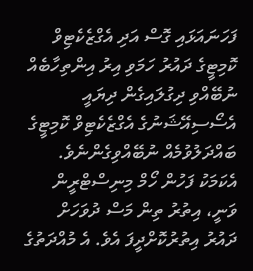ފަހަނައަޅައި ގޮސް އަދި އެގްޒެކެޓިވް ކޮމިޓީގެ ދައުރު ހަމަވި އިރު އިންތިހާބެއް ނުބޭއްވި ދިގުލައިގެން ދިޔައީ އެސޯސިއޭޝަނުގެ އެގްޒެކެޓިވް ކޮމިޓީގެ ބައްދަލުވުމެއް ނުބޭއްވިގެންނެވެ. އެކަމަކު ފަހުން ހޯމް މިނިސްޓްރީން ވަނީ، އިތުރު ތިން މަސް ދުވަހަށް ދައުރު އިތުރުކޮށްދީފަ އެވެ. އެ މުއްދަތުގެ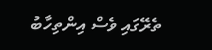ތެރޭގައި ވެސް އިންތިހާބު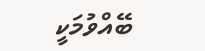ބޭއްވުމަކީ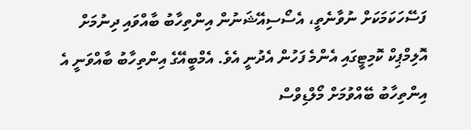ފަސޭހަކަމަކަށް ނުވާނެތީ، އެސޯސިއޭޝަނުން އިންތިހާބު ބާއްވައި ދިނުމަށް އޮލިމްޕިކް ކޮމިޓީގައި އެންމެ ފަހުން އެދުނީ އެވެ. އެމްބީއޭގެ އިންތިހާބު ބާއްވަނީ އެ އިންތިހާބު ބޭއްވުމަށް މޯލްޑިވްސް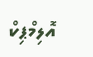އޮލިމްޕިކް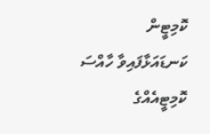ކޮމިޓީން ކަނޑައަޅާފައިވާ ހާއްސަ ކޮމިޓީއެއްގެ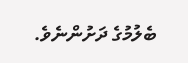ބެލުމުގެ ދަށުންނެވެ.